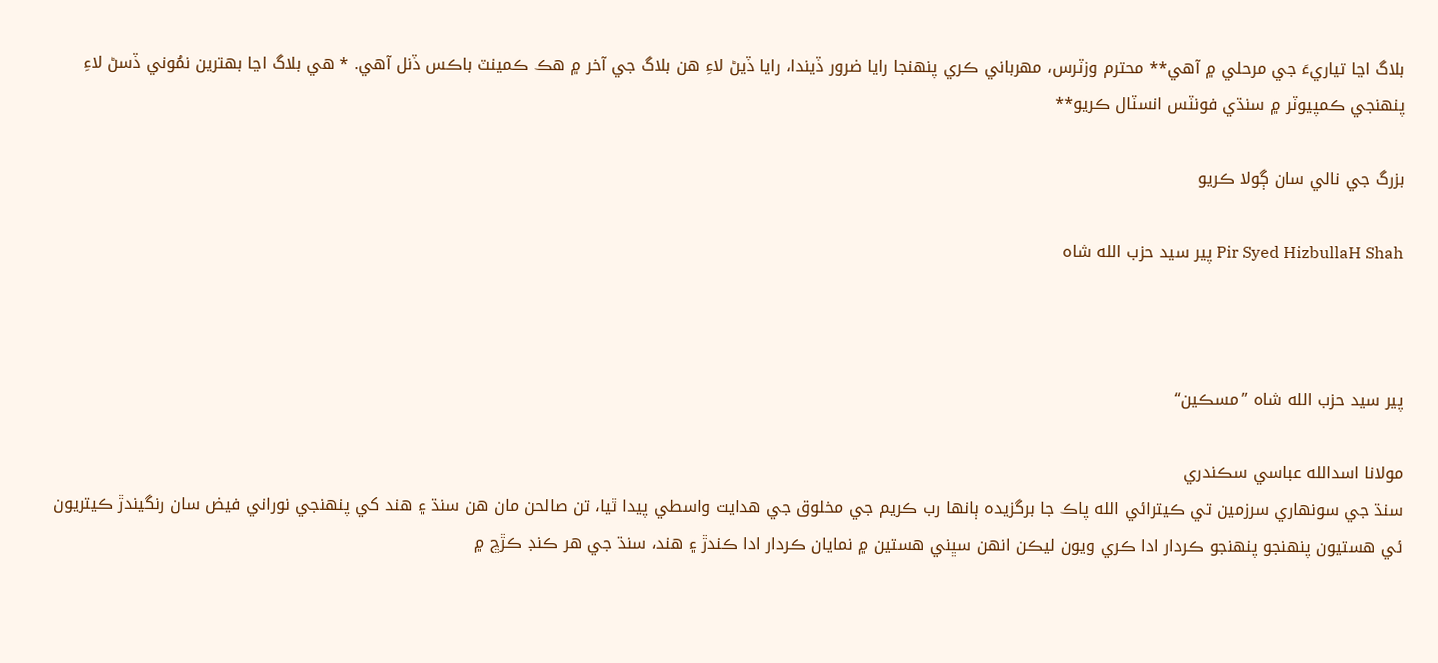بلاگ اڃا تياريءَ جي مرحلي ۾ آهي** محترم وزٽرس، مهرباني ڪري پنهنجا رايا ضرور ڏيندا، رايا ڏيڻ لاءِ هن بلاگ جي آخر ۾ هڪ ڪمينٽ باڪس ڏنل آهي. * هي بلاگ اڃا بهترين نمُوني ڏسڻ لاءِ پنهنجي ڪمپيوٽر ۾ سنڌي فونٽس انسٽال ڪريو**

بزرگ جي نالي سان ڳولا ڪريو

Pir Syed HizbullaH Shah پير سيد حزب الله شاه



پير سيد حزب الله شاه ”مسڪين“

مولانا اسدالله عباسي سڪندري
سنڌ جي سونهاري سرزمين تي ڪيترائي الله پاڪ جا برگزيده ٻانها رب ڪريم جي مخلوق جي هدايت واسطي پيدا ٿيا، تن صالحن مان هن سنڌ ۽ هند کي پنهنجي نوراني فيض سان رنگيندڙ ڪيتريون ئي هستيون پنهنجو پنهنجو ڪردار ادا ڪري ويون ليڪن انهن سڀني هستين ۾ نمايان ڪردار ادا ڪندڙ ۽ هند، سنڌ جي هر ڪنڊ ڪڙڇ ۾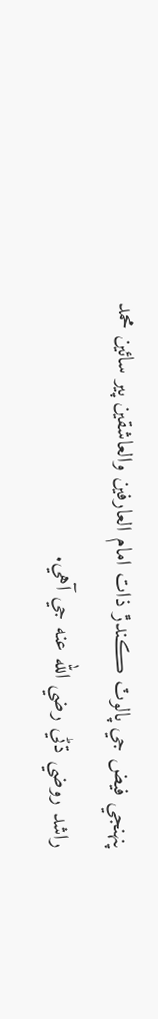پنهنجي فيض جي پالوٽ ڪندڙ ذات امام العارفين والعاشقين پير سائين محمد راشد روضي ڌڻي رضي الله عنه جي آهي.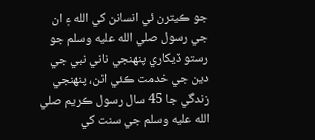جو ڪيترن ئي انسانن کي الله ۽ ان جي رسول صلي الله عليه وسلم جو رستو ڏيکاري پنهنجي ناني نبي جي دين جي خدمت ڪئي اٿن، پنهنجي زندگي جا 45 سال رسول ڪريم صلي الله عليه وسلم جي سنت کي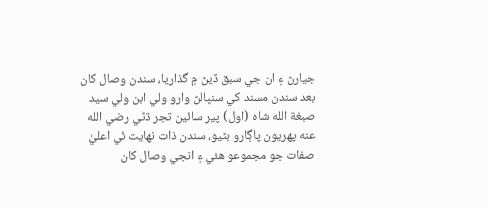جيارڻ ۽ ان جي سبق ڏيڻ ۾ گذاريا، سندن وصال کان بعد سندن مسند کي سنڀالڻ وارو ولي ابن ولي سيد صبغة الله شاه (اول) پير سائين تجر ڌڻي رضي الله عنه پهريون پاڳارو بڻيو، سندن ذات نهايت ئي اعليٰ صفات جو مجموعو هئي ۽ انجي وصال کان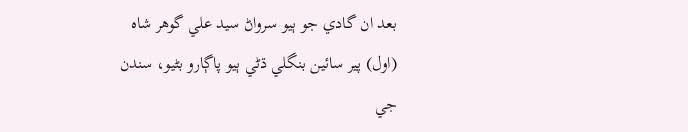بعد ان گادي جو ٻيو سرواڻ سيد علي گوهر شاه (اول) پير سائين بنگلي ڌڻي ٻيو پاڳارو بڻيو، سندن جي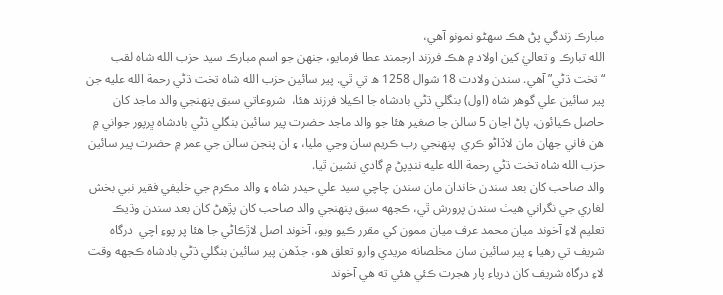مبارڪ زندگي پڻ هڪ سهڻو نمونو آهي،
الله تبارڪ و تعاليٰ کين اولاد ۾ هڪ فرزند ارجمند عطا فرمايو، جنهن جو اسم مبارڪ سيد حزب الله شاه لقب “تخت ڌڻي” آهي. سندن ولادت 18 شوال 1258 ھ تي ٿي. پير سائين حزب الله شاه تخت ڌڻي رحمة الله عليه جن پير سائين علي گوهر شاه (اول) بنگلي ڌڻي بادشاه جا اڪيلا فرزند هئا،  شروعاتي سبق پنهنجي والد ماجد کان حاصل ڪيائون، پاڻ اڃان 5 سالن جا صغير هئا جو والد ماجد حضرت پير سائين بنگلي ڌڻي بادشاه ڀرپور جواني ۾ هن فاني جهان مان لاڏاڻو ڪري  پنهنجي رب ڪريم سان وڃي مليا، ۽ ان پنجن سالن جي عمر ۾ حضرت پير سائين حزب الله شاه تخت ڌڻي رحمة الله عليه ننڍپڻ ۾ گادي نشين ٿيا.
والد صاحب کان بعد سندن خاندان مان سندن چاچي سيد علي حيدر شاه ۽ والد مڪرم جي خليفي فقير نبي بخش لغاري جي نگراني هيٺ سندن پرورش ٿي، ڪجهه سبق پنهنجي والد صاحب کان پڙهڻ کان بعد سندن وڌيڪ  تعليم لاءِ آخوند ميان محمد عرف ميان ممون کي مقرر ڪيو ويو، آخوند اصل لاڙڪاڻي جا هئا پر پوءِ اچي  درگاه شريف تي رهيا ۽ پير سائين سان مخلصانه مريدي وارو تعلق هو، جڏهن پير سائين بنگلي ڌڻي بادشاه ڪجهه وقت لاءِ درگاه شريف کان درياء پار هجرت ڪئي هئي ته هي آخوند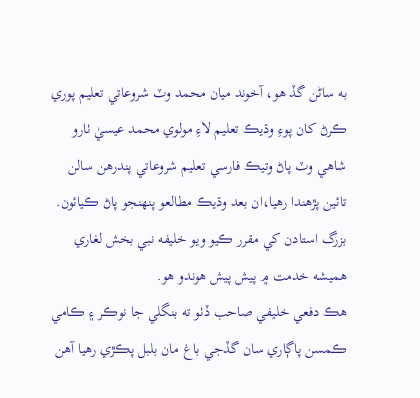به ساڻن گڏ هو، آخوند ميان محمد وٽ شروعاتي تعليم پوري ڪرڻ کان پوءِ وڌيڪ تعليم لاءِ مولوي محمد عيسيٰ ٺارو شاهي وٽ پاڻ وتيڪ فارسي تعليم شروعاتي پندرهن سالن تائين پڙهندا رهيا،ان بعد وڌيڪ مطالعو پنهنجو پاڻ ڪيائون.  بزرگ استادن کي مقرر ڪيو ويو خليفه نبي بخش لغاري هميشه خدمت ۾ پيش پيش هوندو هو.
هڪ دفعي خليفي صاحب ڏٺو ته بنگلي جا نوڪر ۽ ڪامي ڪمسن پاڳاري سان گڏجي باغ مان بلبل پڪڙي رهيا آهن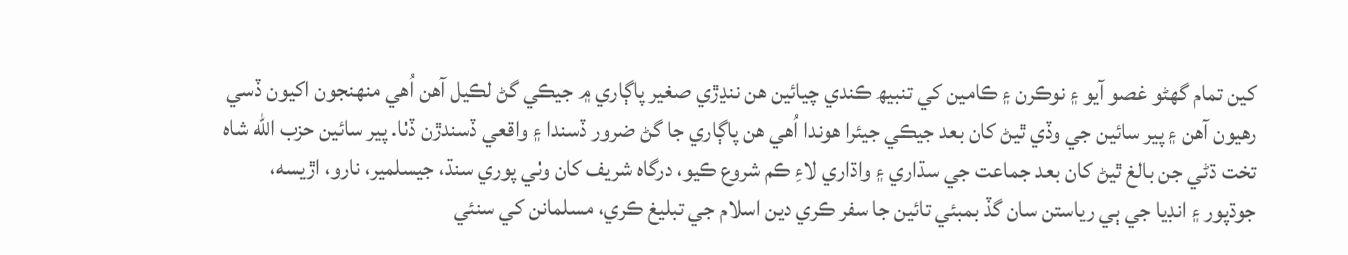کين تمام گھڻو غصو آيو ۽ نوڪرن ۽ ڪامين کي تنبيھ ڪندي چيائين هن ننڍڙي صغير پاڳاري ۾ جيڪي گڻ لڪيل آهن اُهي منهنجون اکيون ڏسي رهيون آهن ۽ پير سائين جي وڏي ٿيڻ کان بعد جيڪي جيئرا هوندا اُهي هن پاڳاري جا گڻ ضرور ڏسندا ۽ واقعي ڏسندڙن ڏٺا. پير سائين حزب الله شاه تخت ڌڻي جن بالغ ٿيڻ کان بعد جماعت جي سڌاري ۽ واڌاري لاءِ ڪم شروع ڪيو، درگاه شريف کان وٺي پوري سنڌ، جيسلمير، نارو، اڙيسه، جوڌپور ۽ انڊيا جي ٻي رياستن سان گڏ بمبئي تائين جا سفر ڪري دين اسلام جي تبليغ ڪري، مسلمانن کي سنئي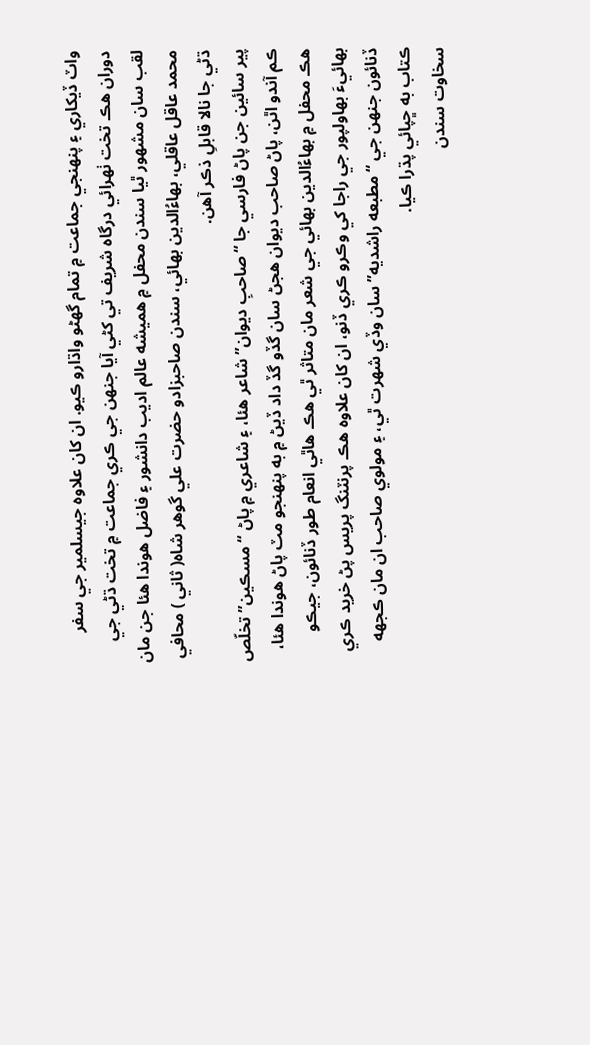واٽ ڏيکاري ۽ پنهنجي جماعت ۾ تمام گھڻو واڌارو ڪيو. ان کان علاوه جيسلمير جي سفر دوران هڪ تخت ٺهرائي درگاه شريف تي کڻي آيا جنهن جي ڪري جماعت ۾ تخت ڌڻي جي لقب سان مشهور ٿيا سندن محفل ۾ هميشه عالم اديب دانشور ۽ فاضل هوندا هئا جن مان محمد عاقل عاقلي، بهاءُالدين بهائي، سندن صاحبزادو حضرت علي گوهر شاه( ثاني ) محافي ڌڻي جا نالا قابلِ ذڪر آهن.
پير سائين جن پاڻ فارسي جا “صاحبِ ديوان” شاعر هئا، ۽ شاعري ۾ پاڻ “مسڪين” تخلّص ڪم آندو اٿن، پاڻ صاحب ديوان هجڻ سان گڏو گڏ داد ڏيڻ ۾ به پنهنجو مٽ پاڻ هوندا هئا، هڪ محفل ۾ بهاءُالدين بهائي جي شعر مان متاثر ٿي هڪ هاٿي انعام طور ڏنائون، جيڪو بهائيءَ بهاولپور جي راجا کي وڪرو ڪري ڏنو، ان کان علاوه هڪ پرنٽنگ پريس پڻ خريد ڪري ڏنائون جنهن جي “مطبعه راشديه” سان وڏي شهرت ٿي، ۽ مولوي صاحب ان مان ڪجھه ڪتاب به ڇپائي پڌرا ڪيا.
سخاوت سندن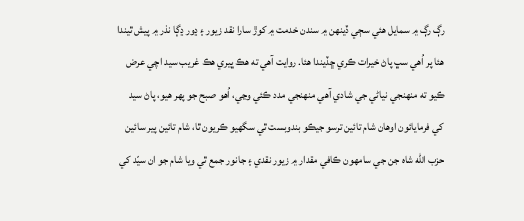رڳ رڳ ۾ سمايل هئي سڄي ڏينهن ۾ سندن خدمت ۾ کوڙ سارا نقد زيور ۽ ڍور ڍڳا نذر ۾ پيش ٿيندا هئا پر اُهي سڀ پاڻ خيرات ڪري ڇڏيندا هئا. روايت آهي ته هڪ ڀيري هڪ غريب سيد اچي عرض ڪيو ته منهنجي نياڻي جي شادي آهي منهنجي مدد ڪئي وڃي، اُهو صبح جو پهر هيو، پاڻ سيد کي فرمايائون اوهان شام تائين ترسو جيڪو بندوبست ٿي سگھيو ڪريون ٿا، شام تائين پير سائين حزب الله شاه جن جي سامهون ڪافي مقدار ۾ زيور نقدي ۽ جانور جمع ٿي ويا شام جو ان سيّد کي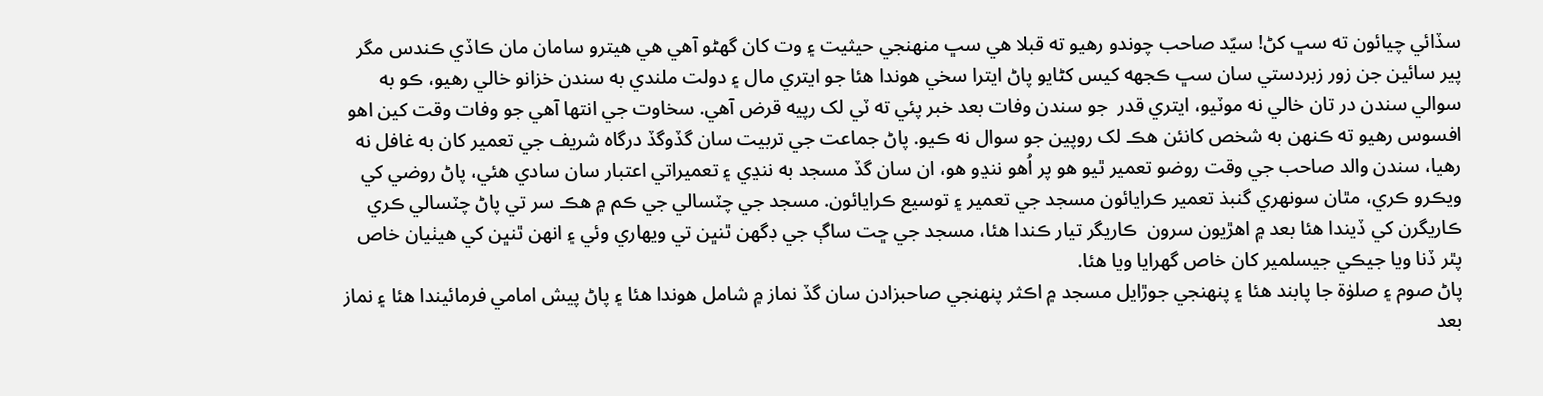سڏائي چيائون ته سڀ کڻ! سيّد صاحب چوندو رهيو ته قبلا هي سڀ منهنجي حيثيت ۽ وت کان گھڻو آهي هي هيترو سامان مان ڪاڏي ڪندس مگر پير سائين جن زور زبردستي سان سڀ ڪجهه کيس کڻايو پاڻ ايترا سخي هوندا هئا جو ايتري مال ۽ دولت ملندي به سندن خزانو خالي رهيو، ڪو به سوالي سندن در تان خالي نه موٽيو، ايتري قدر  جو سندن وفات بعد خبر پئي ته ٽي لک رپيه قرض آهي. سخاوت جي انتها آهي جو وفات وقت کين اهو افسوس رهيو ته ڪنهن به شخص کانئن هڪ لک روپين جو سوال نه ڪيو. پاڻ جماعت جي تربيت سان گڏوگڏ درگاه شريف جي تعمير کان به غافل نه رهيا، سندن والد صاحب جي وقت روضو تعمير ٿيو هو پر اُهو ننڍو هو، ان سان گڏ مسجد به ننڍي ۽ تعميراتي اعتبار سان سادي هئي، پاڻ روضي کي ويڪرو ڪري، مٿان سونهري گنبذ تعمير ڪرايائون مسجد جي تعمير ۽ توسيع ڪرايائون. مسجد جي چٽسالي جي ڪم ۾ هڪ سر تي پاڻ چٽسالي ڪري ڪاريگرن کي ڏيندا هئا بعد ۾ اهڙيون سرون  ڪاريگر تيار ڪندا هئا، مسجد جي ڇت ساڳ جي ڊگهن ٿنڀن تي ويهاري وئي ۽ انهن ٿنڀن کي هيٺيان خاص پٿر ڏنا ويا جيڪي جيسلمير کان خاص گھرايا ويا هئا.
پاڻ صوم ۽ صلوٰة جا پابند هئا ۽ پنهنجي جوڙايل مسجد ۾ اڪثر پنهنجي صاحبزادن سان گڏ نماز ۾ شامل هوندا هئا ۽ پاڻ پيش امامي فرمائيندا هئا ۽ نماز بعد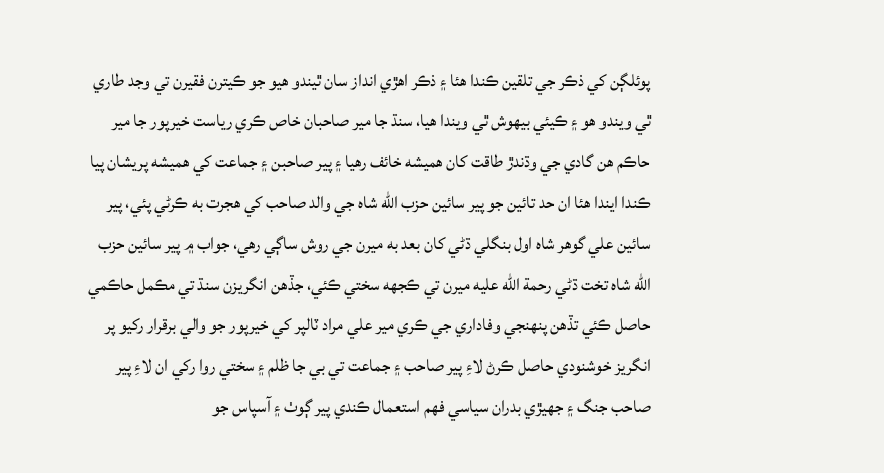پوئلڳن کي ذڪر جي تلقين ڪندا هئا ۽ ذڪر اهڙي انداز سان ٿيندو هيو جو ڪيترن فقيرن تي وجد طاري ٿي ويندو هو ۽ ڪيئي بيهوش ٿي ويندا هيا، سنڌ جا مير صاحبان خاص ڪري رياست خيرپور جا مير حاڪم هن گادي جي وڌندڙ طاقت کان هميشه خائف رهيا ۽ پير صاحبن ۽ جماعت کي هميشه پريشان پيا ڪندا ايندا هئا ان حد تائين جو پير سائين حزب الله شاه جي والد صاحب کي هجرت به ڪرڻي پئي، پير سائين علي گوهر شاه اول بنگلي ڌڻي کان بعد به ميرن جي روش ساڳي رهي، جواب ۾ پير سائين حزب الله شاه تخت ڌڻي رحمة الله عليه ميرن تي ڪجهه سختي ڪئي، جڏهن انگريزن سنڌ تي مڪمل حاڪمي حاصل ڪئي تڏهن پنهنجي وفاداري جي ڪري مير علي مراد ٽالپر کي خيرپور جو والي برقرار رکيو پر انگريز خوشنودي حاصل ڪرڻ لاءِ پير صاحب ۽ جماعت تي بي جا ظلم ۽ سختي روا رکي ان لاءِ پير صاحب جنگ ۽ جهيڙي بدران سياسي فهم استعمال ڪندي پير ڳوٺ ۽ آسپاس جو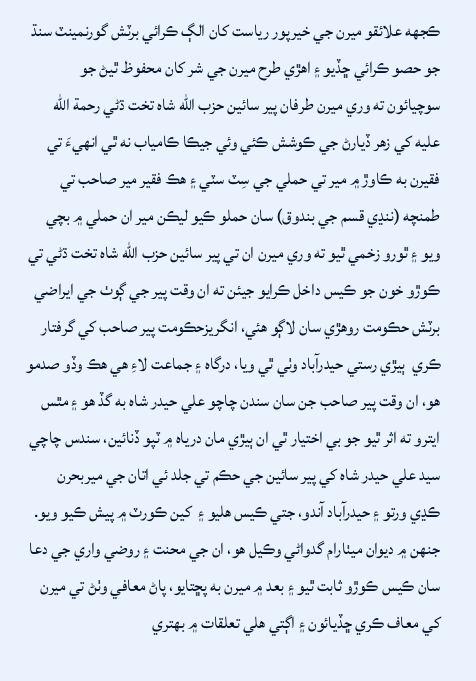ڪجهه علائقو ميرن جي خيرپور رياست کان الڳ ڪرائي برٽش گورنمينٽ سنڌ جو حصو ڪرائي ڇڏيو ۽ اهڙي طرح ميرن جي شر کان محفوظ ٿيڻ جو سوچيائون ته وري ميرن طرفان پير سائين حزب الله شاه تخت ڌڻي رحمة الله عليه کي زهر ڏيارڻ جي ڪوشش ڪئي وئي جيڪا ڪامياب نه ٿي انهيءَ تي فقيرن به ڪاوڙ ۾ مير تي حملي جي سِٽ سٽي ۽ هڪ فقير مير صاحب تي طمنچه (ننڍي قسم جي بندوق) سان حملو ڪيو ليڪن مير ان حملي ۾ بچي ويو ۽ ٿورو زخمي ٿيو ته وري ميرن ان تي پير سائين حزب الله شاه تخت ڌڻي تي ڪوڙو خون جو ڪيس داخل ڪرايو جيئن ته ان وقت پير جي ڳوٺ جي ايراضي برٽش حڪومت روهڙي سان لاڳو هئي، انگريزحڪومت پير صاحب کي گرفتار ڪري  ٻيڙي رستي حيدرآباد وٺي ٿي ويا، درگاه ۽ جماعت لاءِ هي هڪ وڏو صدمو هو، ان وقت پير صاحب جن سان سندن چاچو علي حيدر شاه به گڏ هو ۽ مٿس ايترو ته اثر ٿيو جو بي اختيار ٿي ان ٻيڙي مان درياه ۾ ٽپو ڏنائين، سندس چاچي سيد علي حيدر شاه کي پير سائين جي حڪم تي جلد ئي اتان جي ميربحرن ڪڍي ورتو ۽ حيدرآباد آندو، جتي ڪيس هليو ۽  کين ڪورٽ ۾ پيش ڪيو ويو. جنهن ۾ ديوان ميٺارام گدواڻي وڪيل هو، ان جي محنت ۽ روضي واري جي دعا سان ڪيس ڪوڙو ثابت ٿيو ۽ بعد ۾ ميرن به پڇتايو، پاڻ معافي وٺڻ تي ميرن کي معاف ڪري ڇڏيائون ۽ اڳتي هلي تعلقات ۾ بهتري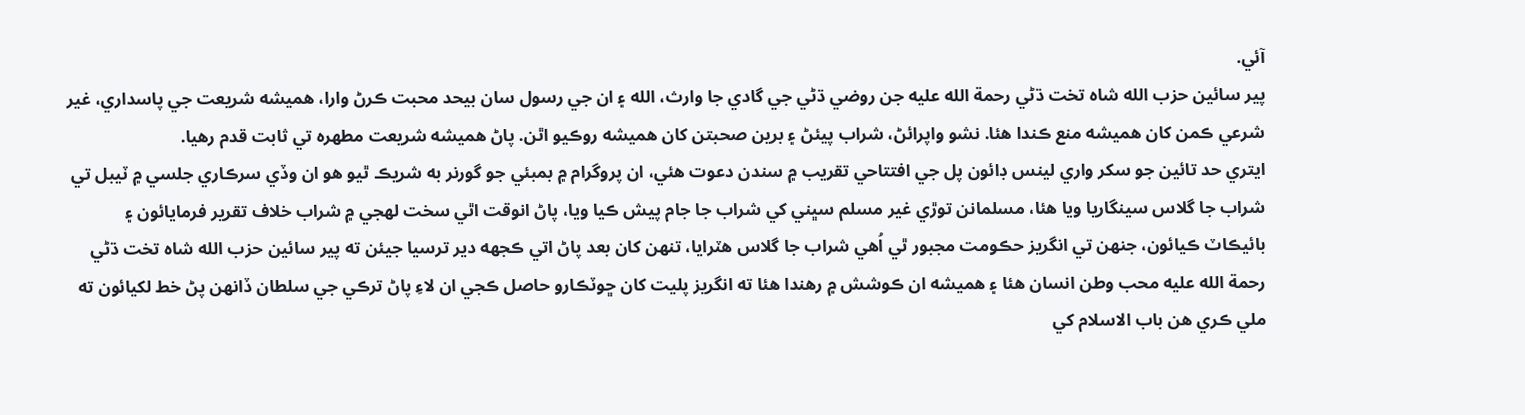آئي.
پير سائين حزب الله شاه تخت ڌڻي رحمة الله عليه جن روضي ڌڻي جي گادي جا وارث، الله ۽ ان جي رسول سان بيحد محبت ڪرڻ وارا، هميشه شريعت جي پاسداري، غير شرعي ڪمن کان هميشه منع ڪندا هئا. نشو واپرائڻ، شراب پيئڻ ۽ برين صحبتن کان هميشه روڪيو اٿن. پاڻ هميشه شريعت مطهره تي ثابت قدم رهيا.
ايتري حد تائين جو سکر واري لينس ڊائون پل جي افتتاحي تقريب ۾ سندن دعوت هئي، ان پروگرام ۾ بمبئي جو گورنر به شريڪ ٿيو هو ان وڏي سرڪاري جلسي ۾ ٽيبل تي شراب جا گلاس سينگاريا ويا هئا، مسلمانن توڙي غير مسلم سڀني کي شراب جا جام پيش ڪيا ويا، پاڻ انوقت اٿي سخت لهجي ۾ شراب خلاف تقرير فرمايائون ۽ بائيڪاٽ ڪيائون، جنهن تي انگريز حڪومت مجبور ٿي اُهي شراب جا گلاس هٽرايا، تنهن کان بعد پاڻ اتي ڪجهه دير ترسيا جيئن ته پير سائين حزب الله شاه تخت ڌڻي رحمة الله عليه محب وطن انسان هئا ۽ هميشه ان ڪوشش ۾ رهندا هئا ته انگريز پليت کان ڇوٽڪارو حاصل ڪجي ان لاءِ پاڻ ترڪي جي سلطان ڏانهن پڻ خط لکيائون ته ملي ڪري هن باب الاسلام کي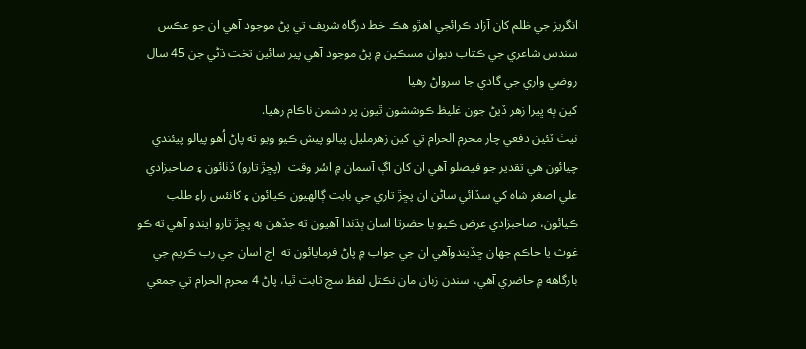انگريز جي ظلم کان آزاد ڪرائجي اهڙو هڪ خط درگاه شريف تي پڻ موجود آهي ان جو عڪس سندس شاعري جي ڪتاب ديوان مسڪين ۾ پڻ موجود آهي پير سائين تخت ڌڻي جن 45 سال روضي واري جي گادي جا سرواڻ رهيا
کين ٻه ڀيرا زهر ڏيڻ جون غليظ ڪوششون ٿيون پر دشمن ناڪام رهيا.
نيٺ ٽئين دفعي چار محرم الحرام تي کين زهرمليل پيالو پيش ڪيو ويو ته پاڻ اُهو پيالو پيئندي چيائون هي تقدير جو فيصلو آهي ان کان اڳ آسمان ۾ اسُر وقت  (پڇڙ تارو) ڏٺائون ۽ صاحبزادي علي اصغر شاه کي سڏائي ساڻن ان پڇڙ تاري جي بابت ڳالهيون ڪيائون ۽ کانئس راءِ طلب ڪيائون، صاحبزادي عرض ڪيو يا حضرتا اسان ٻڌندا آهيون ته جڏهن به پڇڙ تارو ايندو آهي ته ڪو غوث يا حاڪم جهان ڇڏيندوآهي ان جي جواب ۾ پاڻ فرمايائون ته  اڄ اسان جي رب ڪريم جي بارگاهه ۾ حاضري آهي، سندن زبان مان نڪتل لفظ سچ ثابت ٿيا، پاڻ 4 محرم الحرام تي جمعي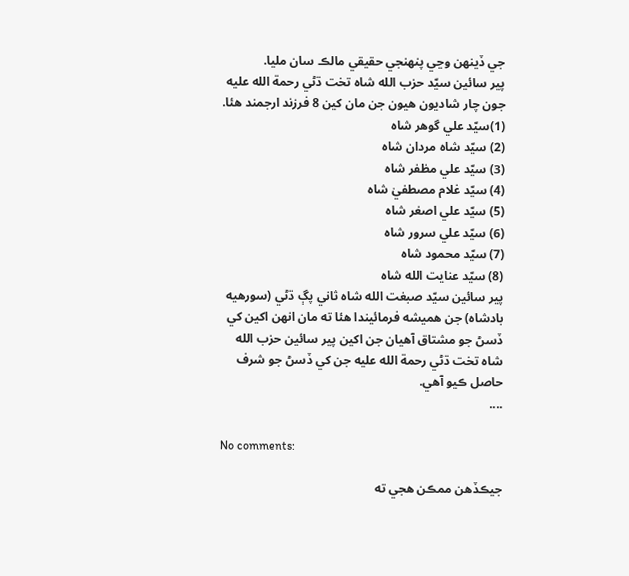جي ڏينهن وڃي پنهنجي حقيقي مالڪ سان مليا.
پير سائين سيّد حزب الله شاه تخت ڌڻي رحمة الله عليه جون چار شاديون هيون جن مان کين 8 فرزند ارجمند هئا.
(1)سيّد علي گوهر شاه
(2) سيّد شاه مردان شاه
(3) سيّد علي مظفر شاه
(4) سيّد غلام مصطفيٰ شاه
(5) سيّد علي اصغر شاه
(6) سيّد علي سرور شاه
(7) سيّد محمود شاه
(8) سيّد عنايت الله شاه
پير سائين سيّد صبغت الله شاه ثاني پڳ ڌڻي (سورهيه بادشاه) جن هميشه فرمائيندا هئا ته مان انهن اکين کي ڏسڻ جو مشتاق آهيان جن اکين پير سائين حزب الله شاه تخت ڌڻي رحمة الله عليه جن کي ڏسڻ جو شرف حاصل ڪيو آهي.
....

No comments:

جيڪڏهن ممڪن هجي ته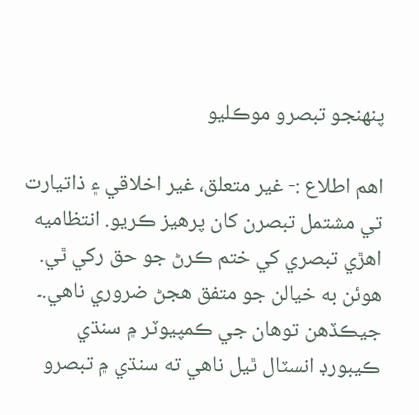پنهنجو تبصرو موڪليو

اهم اطلاع :- غير متعلق، غير اخلاقي ۽ ذاتيارت تي مشتمل تبصرن کان پرهيز ڪريو. انتظاميه اهڙي تبصري کي ختم ڪرڻ جو حق رکي ٿي. هوئن به خيالن جو متفق هجڻ ضروري ناهي.۔ جيڪڏهن توهان جي ڪمپيوٽر ۾ سنڌي ڪيبورڊ انسٽال ٿيل ناهي ته سنڌي ۾ تبصرو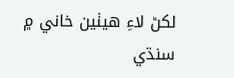لکڻ لاءِ هيٺين خاني ۾ سنڌي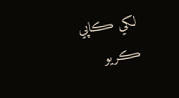لکي ڪاپي ڪريو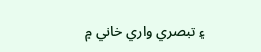۽ تبصري واري خاني ۾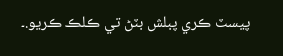پيسٽ ڪري پبلش بٽڻ تي ڪلڪ ڪريو.۔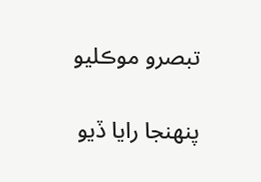تبصرو موڪليو

پنهنجا رايا ڏيو